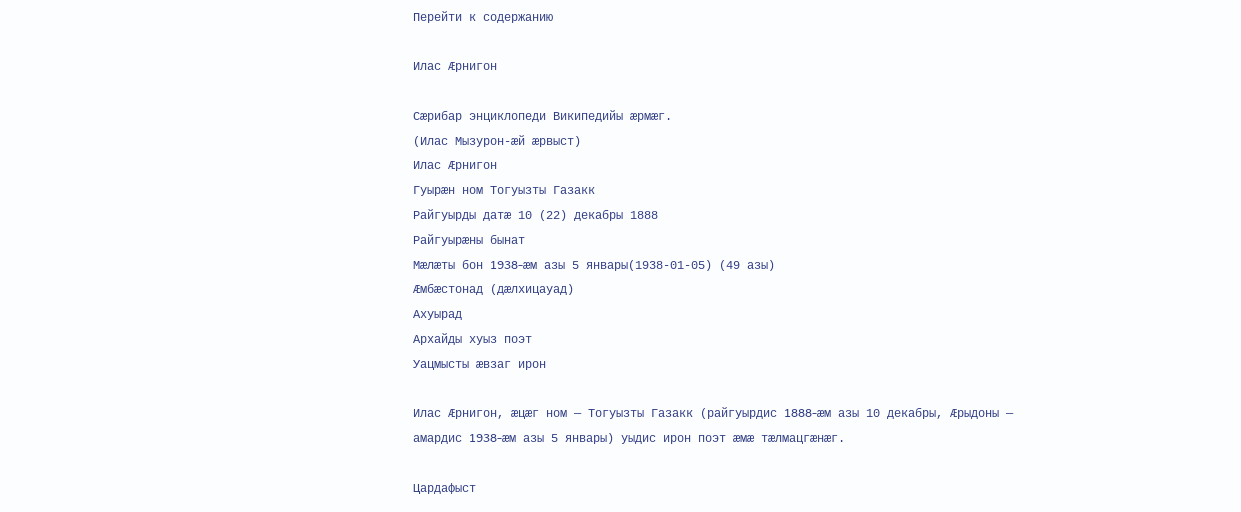Перейти к содержанию

Илас Æрнигон

Сæрибар энциклопеди Википедийы æрмæг.
(Илас Мызурон-æй æрвыст)
Илас Æрнигон
Гуырæн ном Тогуызты Газакк
Райгуырды датæ 10 (22) декабры 1888
Райгуырæны бынат
Мæлæты бон 1938-æм азы 5 январы(1938-01-05) (49 азы)
Æмбæстонад (дæлхицауад)
Ахуырад
Архайды хуыз поэт
Уацмысты æвзаг ирон

Илас Æрнигон, æцæг ном — Тогуызты Газакк (райгуырдис 1888-æм азы 10 декабры, Æрыдоны — амардис 1938-æм азы 5 январы) уыдис ирон поэт æмæ тæлмацгæнæг.

Цардафыст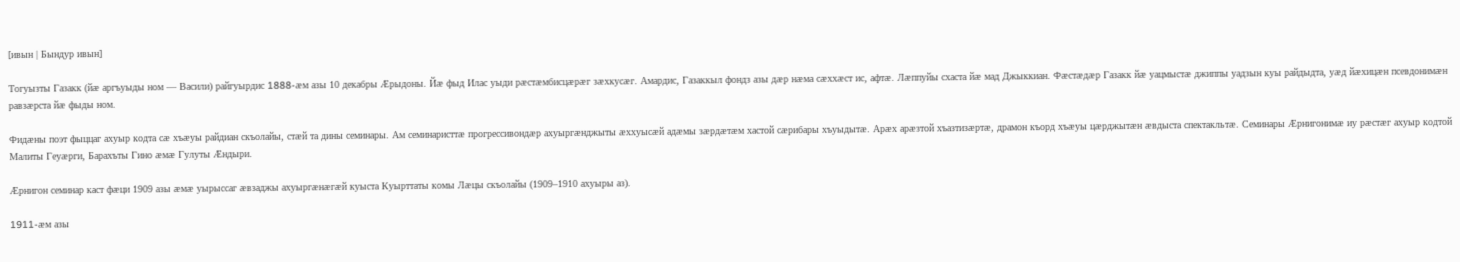[ивын | Бындур ивын]

Тогуызты Газакк (йæ аргъуыды ном — Васили) райгуырдис 1888-æм азы 10 декабры Æрыдоны. Йæ фыд Илас уыди рæстæмбисцæрæг зæхкусæг. Амардис, Газаккыл фондз азы дæр нæма сæххæст ис, афтæ. Лæппуйы схаста йæ мад Джыккиан. Фæстæдæр Газакк йæ уацмыстæ джиппы уадзын куы райдыдта, уæд йæхицæн псевдонимæн равзæрста йæ фыды ном.

Фидæны поэт фыццаг ахуыр кодта сæ хъæуы райдиан скъолайы, стæй та дины семинары. Ам семинаристтæ прогрессивондæр ахуыргæнджыты æххуысæй адæмы зæрдæтæм хастой сæрибары хъуыдытæ. Арæх арæзтой хъазтизæртæ, драмон къорд хъæуы цæрджытæн æвдыста спектакльтæ. Семинары Æрнигонимæ иу рæстæг ахуыр кодтой Малиты Геуæрги, Барахъты Гино æмæ Гулуты Æндыри.

Æрнигон семинар каст фæци 1909 азы æмæ уырыссаг æвзаджы ахуыргæнæгæй куыста Куырттаты комы Лæцы скъолайы (1909–1910 ахуыры аз).

1911-æм азы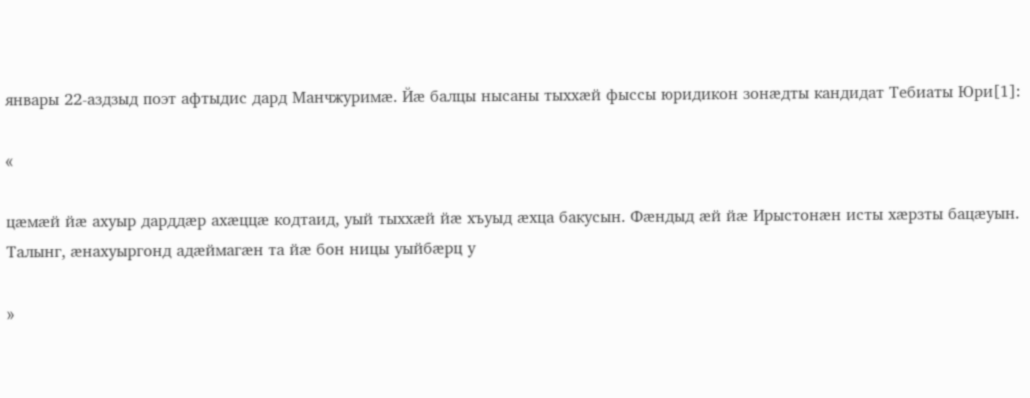январы 22-аздзыд поэт афтыдис дард Манчжуримæ. Йæ балцы нысаны тыххæй фыссы юридикон зонæдты кандидат Тебиаты Юри[1]:

«

цæмæй йæ ахуыр дарддæр ахæццæ кодтаид, уый тыххæй йæ хъуыд æхца бакусын. Фæндыд æй йæ Ирыстонæн исты хæрзты бацæуын. Талынг, æнахуыргонд адæймагæн та йæ бон ницы уыйбæрц у

»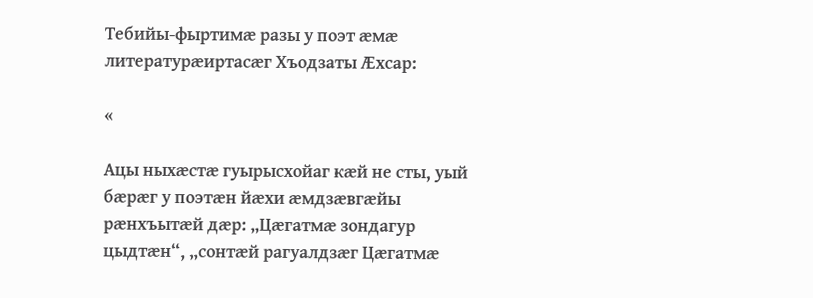Тебийы-фыртимæ разы у поэт æмæ литературæиртасæг Хъодзаты Æхсар:

«

Ацы ныхæстæ гуырысхойаг кæй не сты, уый бæрæг у поэтæн йæхи æмдзæвгæйы рæнхъытæй дæр: „Цæгатмæ зондагур цыдтæн“, „сонтæй рагуалдзæг Цæгатмæ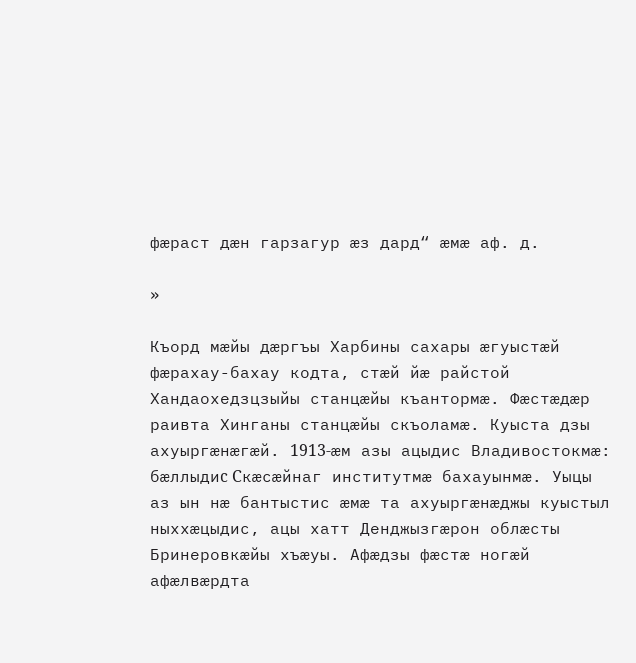фæраст дæн гарзагур æз дард“ æмæ аф. д.

»

Къорд мæйы дæргъы Харбины сахары æгуыстæй фæрахау-бахау кодта, стæй йæ райстой Хандаохедзцзыйы станцæйы къантормæ. Фæстæдæр раивта Хинганы станцæйы скъоламæ. Куыста дзы ахуыргæнæгæй. 1913-æм азы ацыдис Владивостокмæ: бæллыдиc Cкæсæйнаг институтмæ бахауынмæ. Уыцы аз ын нæ бантыстис æмæ та ахуыргæнæджы куыстыл ныххæцыдис, ацы хатт Денджызгæрон облæсты Бринеровкæйы хъæуы. Афæдзы фæстæ ногæй афæлвæрдта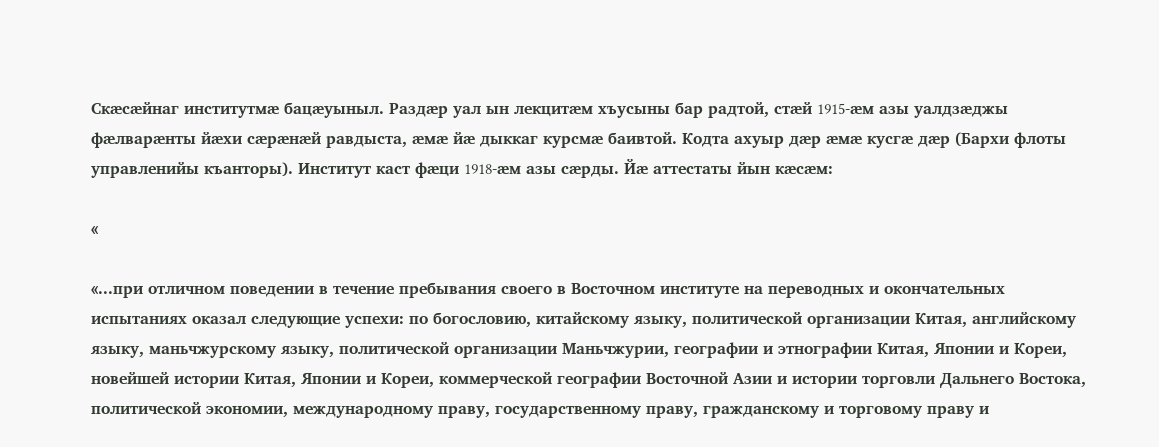Скæсæйнаг институтмæ бацæуыныл. Раздæр уал ын лекцитæм хъусыны бар радтой, стæй 1915-æм азы уалдзæджы фæлварæнты йæхи сæрæнæй равдыста, æмæ йæ дыккаг курсмæ баивтой. Кодта ахуыр дæр æмæ кусгæ дæр (Бархи флоты управленийы къанторы). Институт каст фæци 1918-æм азы сæрды. Йæ аттестаты йын кæсæм:

«

«...при отличном поведении в течение пребывания своего в Восточном институте на переводных и окончательных испытаниях оказал следующие успехи: по богословию, китайскому языку, политической организации Китая, английскому языку, маньчжурскому языку, политической организации Маньчжурии, географии и этнографии Китая, Японии и Кореи, новейшей истории Китая, Японии и Кореи, коммерческой географии Восточной Азии и истории торговли Дальнего Востока, политической экономии, международному праву, государственному праву, гражданскому и торговому праву и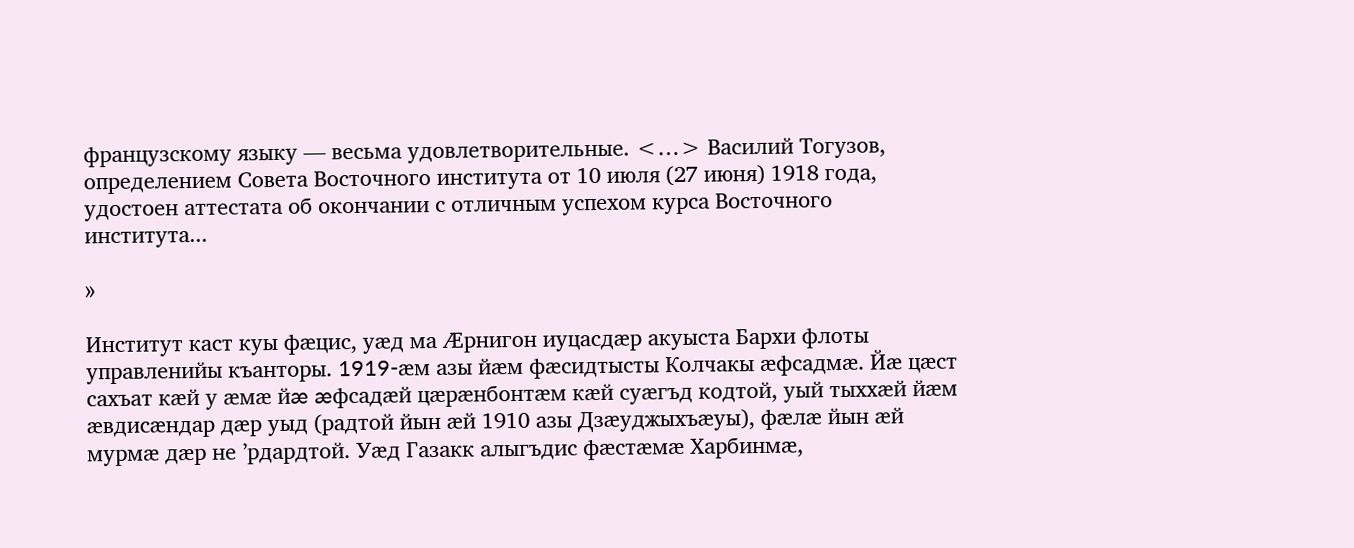французскому языку — весьма удовлетворительные. <…> Василий Тогузов, определением Совета Восточного института от 10 июля (27 июня) 1918 года, удостоен аттестата об окончании с отличным успехом курса Восточного института...

»

Институт каст куы фæцис, уæд ма Æрнигон иуцасдæр акуыста Бархи флоты управленийы къанторы. 1919-æм азы йæм фæсидтысты Колчакы æфсадмæ. Йæ цæст сахъат кæй у æмæ йæ æфсадæй цæрæнбонтæм кæй суæгъд кодтой, уый тыххæй йæм æвдисæндар дæр уыд (радтой йын æй 1910 азы Дзæуджыхъæуы), фæлæ йын æй мурмæ дæр не ’рдардтой. Уæд Газакк алыгъдис фæстæмæ Харбинмæ,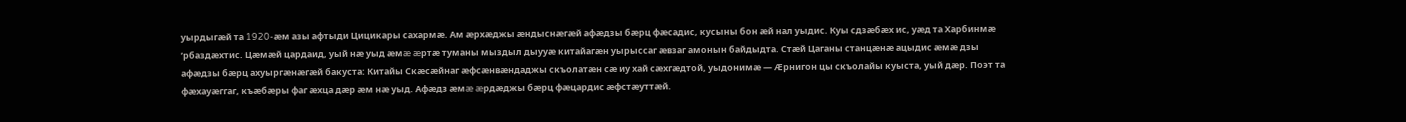уырдыгæй та 1920-æм азы афтыди Цицикары сахармæ. Ам æрхæджы æндыснæгæй афæдзы бæрц фæсадис, кусыны бон æй нал уыдис. Куы сдзæбæх ис, уæд та Харбинмæ ’рбаздæхтис. Цæмæй цардаид, уый нæ уыд æмæ æртæ туманы мыздыл дыууæ китайагæн уырыссаг æвзаг амонын байдыдта. Стæй Цаганы станцæнæ ацыдис æмæ дзы афæдзы бæрц ахуыргæнæгæй бакуста: Китайы Скæсæйнаг æфсæнвæндаджы скъолатæн сæ иу хай сæхгæдтой, уыдонимæ — Æрнигон цы скъолайы куыста, уый дæр. Поэт та фæхауæггаг, къæбæры фаг æхца дæр æм нæ уыд. Афæдз æмæ æрдæджы бæрц фæцардис æфстæуттæй.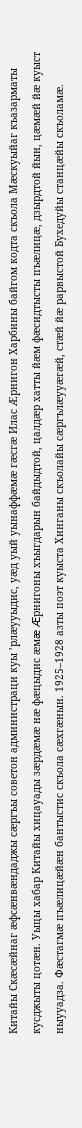Китайы Скæсæйнаг æфсæнвæндаджы сæргъы советон администраци куы ’рлæууыдис, уæд уый уынаффæмæ гæсгæ Илас Æрнигон Харбины байгом кодта скъола Мæскуыйаг къазарматы кусджыты цотæн. Уыцы хабар Китайы хицауады зæрдæмæ нæ фæцыдис æмæ Æрнигоны хъыгдарын байдыдтой, цалдæр хатты йæм фæсидтысты пъæлицæ, дзырдтой йын, цæмæй йæ куыст ныууадза. Фæстагмæ пъæлицæйæн бантыстис скъола сæхгæнын. 1925–1928 азты поэт куыста Хинганы скъолайы сæргълæууæгæй, стæй йæ рарвыстой Бухедуйы станцæйы скъоламæ.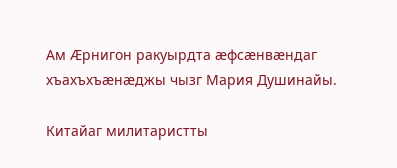Ам Æрнигон ракуырдта æфсæнвæндаг хъахъхъæнæджы чызг Мария Душинайы.

Китайаг милитаристты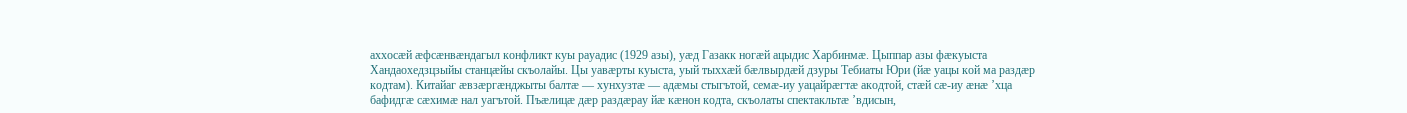аххосæй æфсæнвæндагыл конфликт куы рауадис (1929 азы), уæд Газакк ногæй ацыдис Харбинмæ. Цыппар азы фæкуыста Хандаохедзцзыйы станцæйы скъолайы. Цы уавæрты куыста, уый тыххæй бæлвырдæй дзуры Тебиаты Юри (йæ уацы кой ма раздæр кодтам). Китайаг æвзæргæнджыты балтæ — хунхузтæ — адæмы стыгътой, семæ-иу уацайрæгтæ акодтой, стæй сæ-иу æнæ ’хца бафидгæ сæхимæ нал уагътой. Пъæлицæ дæр раздæрау йæ кæнон кодта, скъолаты спектакльтæ ’вдисын,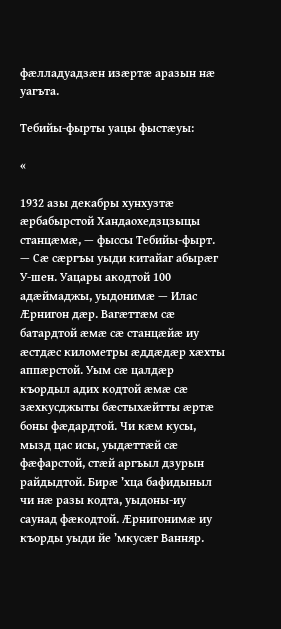фæлладуадзæн изæртæ аразын нæ уагъта.

Тебийы-фырты уацы фыстæуы:

«

1932 азы декабры хунхузтæ æрбабырстой Хандаохедзцзыцы станцæмæ, — фыссы Тебийы-фырт. — Сæ сæргъы уыди китайаг абырæг У-шен. Уацары акодтой 100 адæймаджы, уыдонимæ — Илас Æрнигон дæр. Вагæттæм сæ батардтой æмæ сæ станцæйæ иу æстдæс километры æддæдæр хæхты аппæрстой. Уым сæ цалдæр къордыл адих кодтой æмæ сæ зæхкусджыты бæстыхæйтты æртæ боны фæдардтой. Чи кæм кусы, мызд цас исы, уыдæттæй сæ фæфарстой, стæй аргъыл дзурын райдыдтой. Бирæ ’хца бафидыныл чи нæ разы кодта, уыдоны-иу саунад фæкодтой. Æрнигонимæ иу къорды уыди йе ’мкусæг Ванняр.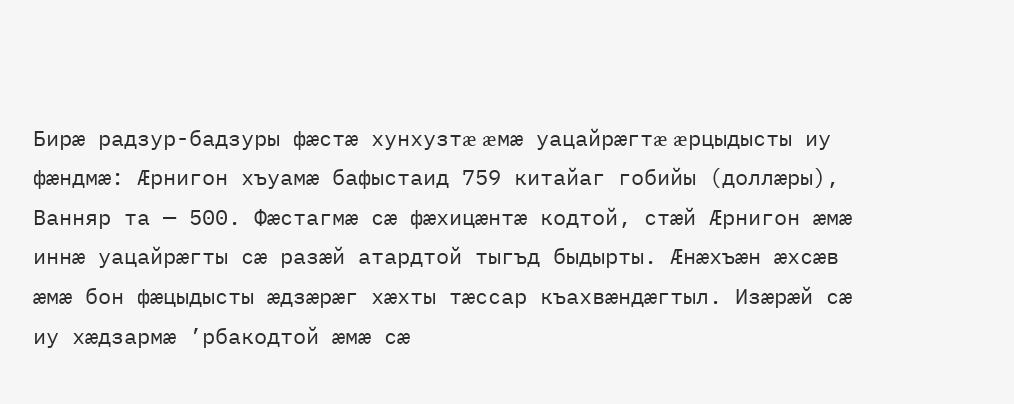Бирæ радзур-бадзуры фæстæ хунхузтæ æмæ уацайрæгтæ æрцыдысты иу фæндмæ: Æрнигон хъуамæ бафыстаид 759 китайаг гобийы (доллæры), Ванняр та — 500. Фæстагмæ сæ фæхицæнтæ кодтой, стæй Æрнигон æмæ иннæ уацайрæгты сæ разæй атардтой тыгъд быдырты. Æнæхъæн æхсæв æмæ бон фæцыдысты æдзæрæг хæхты тæссар къахвæндæгтыл. Изæрæй сæ иу хæдзармæ ’рбакодтой æмæ сæ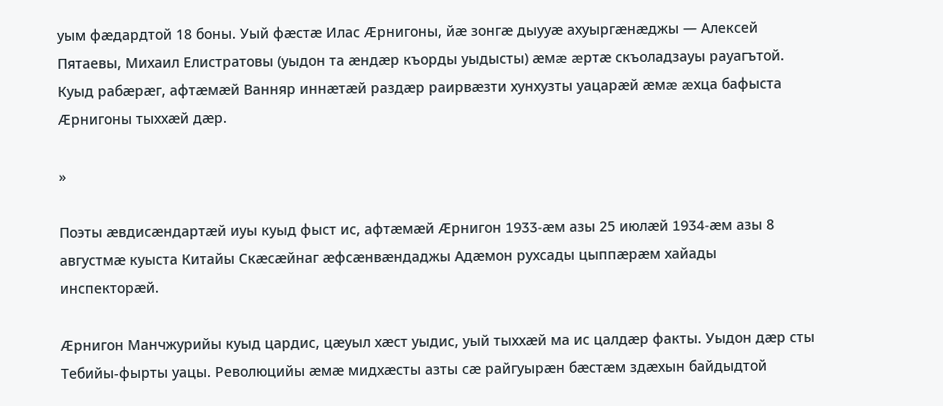уым фæдардтой 18 боны. Уый фæстæ Илас Æрнигоны, йæ зонгæ дыууæ ахуыргæнæджы — Алексей Пятаевы, Михаил Елистратовы (уыдон та æндæр къорды уыдысты) æмæ æртæ скъоладзауы рауагътой. Куыд рабæрæг, афтæмæй Ванняр иннæтæй раздæр раирвæзти хунхузты уацарæй æмæ æхца бафыста Æрнигоны тыххæй дæр.

»

Поэты æвдисæндартæй иуы куыд фыст ис, афтæмæй Æрнигон 1933-æм азы 25 июлæй 1934-æм азы 8 августмæ куыста Китайы Скæсæйнаг æфсæнвæндаджы Адæмон рухсады цыппæрæм хайады инспекторæй.

Æрнигон Манчжурийы куыд цардис, цæуыл хæст уыдис, уый тыххæй ма ис цалдæр факты. Уыдон дæр сты Тебийы-фырты уацы. Революцийы æмæ мидхæсты азты сæ райгуырæн бæстæм здæхын байдыдтой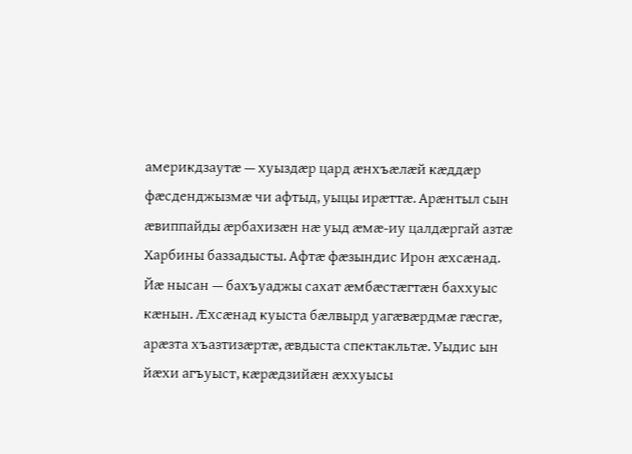америкдзаутæ — хуыздæр цард æнхъæлæй кæддæр фæсденджызмæ чи афтыд, уыцы ирæттæ. Арæнтыл сын æвиппайды æрбахизæн нæ уыд æмæ-иу цалдæргай азтæ Харбины баззадысты. Афтæ фæзындис Ирон æхсæнад. Йæ нысан — бахъуаджы сахат æмбæстæгтæн баххуыс кæнын. Æхсæнад куыста бæлвырд уагæвæрдмæ гæсгæ, арæзта хъазтизæртæ, æвдыста спектакльтæ. Уыдис ын йæхи агъуыст, кæрæдзийæн æххуысы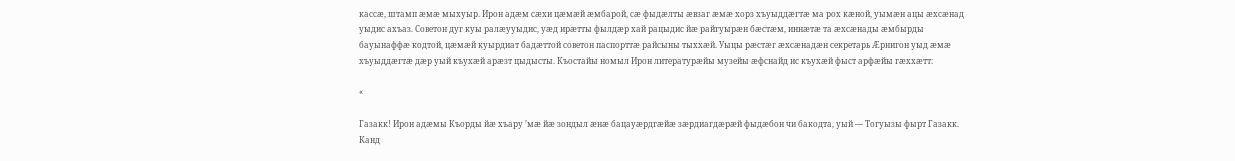кассæ, штамп æмæ мыхуыр. Ирон адæм сæхи цæмæй æмбарой, сæ фыдæлты æвзаг æмæ хорз хъуыддæгтæ ма рох кæной, уымæн ацы æхсæнад уыдис ахъаз. Советон дуг куы ралæууыдис, уæд ирæтты фылдæр хай рацыдис йæ райгуырæн бæстæм, иннæтæ та æхсæнады æмбырды бауынаффæ кодтой, цæмæй куырдиат бадæттой советон паспорттæ райсыны тыххæй. Уыцы рæстæг æхсæнадæн секретарь Æрнигон уыд æмæ хъуыддæгтæ дæр уый къухæй арæзт цыдысты. Къостайы номыл Ирон литературæйы музейы æфснайд ис къухæй фыст арфæйы гæххæтт:

«

Газакк! Ирон адæмы Къорды йæ хъару ’мæ йæ зондыл æнæ бацауæрдгæйæ зæрдиагдæрæй фыдæбон чи бакодта, уый — Тогуызы фырт Газакк. Канд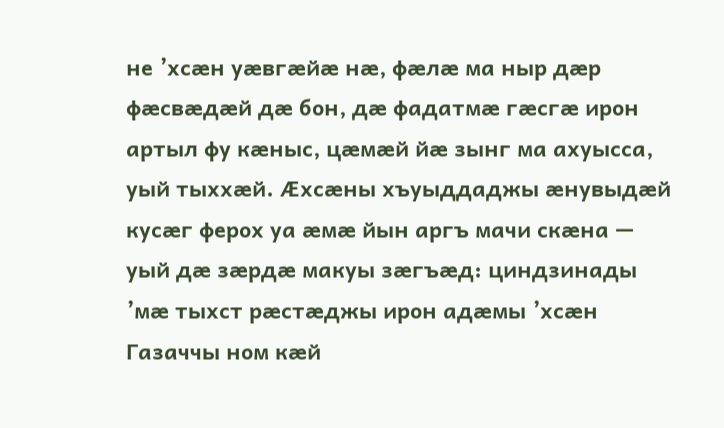не ’хсæн уæвгæйæ нæ, фæлæ ма ныр дæр фæсвæдæй дæ бон, дæ фадатмæ гæсгæ ирон артыл фу кæныс, цæмæй йæ зынг ма ахуысса, уый тыххæй. Æхсæны хъуыддаджы æнувыдæй кусæг ферох уа æмæ йын аргъ мачи скæна — уый дæ зæрдæ макуы зæгъæд: циндзинады ’мæ тыхст рæстæджы ирон адæмы ’хсæн Газаччы ном кæй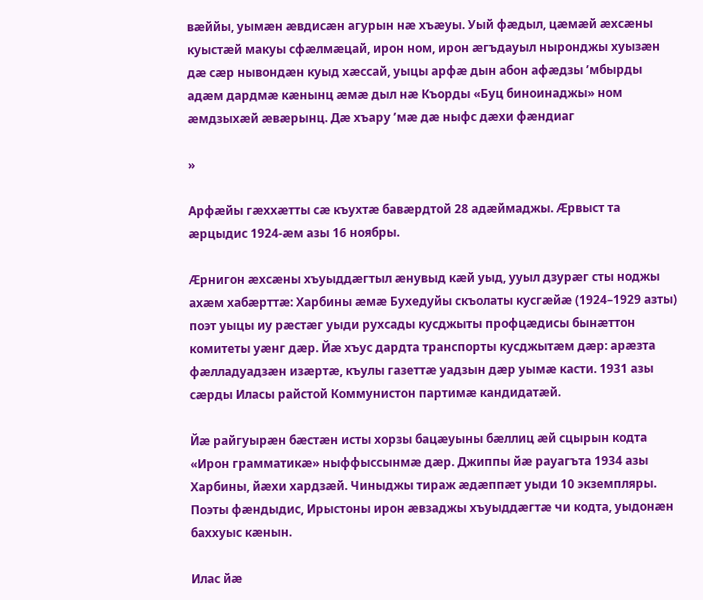вæййы, уымæн æвдисæн агурын нæ хъæуы. Уый фæдыл, цæмæй æхсæны куыстæй макуы сфæлмæцай, ирон ном, ирон æгъдауыл ныронджы хуызæн дæ сæр нывондæн куыд хæссай, уыцы арфæ дын абон афæдзы ’мбырды адæм дардмæ кæнынц æмæ дыл нæ Къорды «Буц биноинаджы» ном æмдзыхæй æвæрынц. Дæ хъару ’мæ дæ ныфс дæхи фæндиаг

»

Арфæйы гæххæтты сæ къухтæ бавæрдтой 28 адæймаджы. Æрвыст та æрцыдиc 1924-æм азы 16 ноябры.

Æрнигон æхсæны хъуыддæгтыл æнувыд кæй уыд, ууыл дзурæг сты ноджы ахæм хабæрттæ: Харбины æмæ Бухедуйы скъолаты кусгæйæ (1924–1929 азты) поэт уыцы иу рæстæг уыди рухсады кусджыты профцæдисы бынæттон комитеты уæнг дæр. Йæ хъус дардта транспорты кусджытæм дæр: арæзта фæлладуадзæн изæртæ, къулы газеттæ уадзын дæр уымæ касти. 1931 азы сæрды Иласы райстой Коммунистон партимæ кандидатæй.

Йæ райгуырæн бæстæн исты хорзы бацæуыны бæллиц æй сцырын кодта «Ирон грамматикæ» ныффыссынмæ дæр. Джиппы йæ рауагъта 1934 азы Харбины, йæхи хардзæй. Чиныджы тираж æдæппæт уыди 10 экземпляры. Поэты фæндыдис, Ирыстоны ирон æвзаджы хъуыддæгтæ чи кодта, уыдонæн баххуыс кæнын.

Илас йæ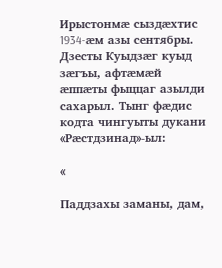Ирыстонмæ сыздæхтис 1934-æм азы сентябры. Дзесты Куыдзæг куыд зæгъы, афтæмæй æппæты фыццаг азылди сахарыл. Тынг фæдис кодта чингуыты дукани «Рæстдзинад»-ыл:

«

Паддзахы заманы, дам,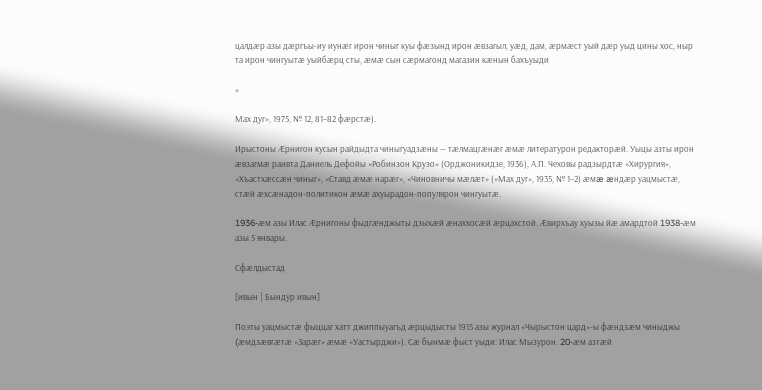цалдæр азы дæргъы-иу иунæг ирон чиныг куы фæзынд ирон æвзагыл, уæд, дам, æрмæст уый дæр уыд цины хос, ныр та ирон чингуытæ уыйбæрц сты, æмæ сын сæрмагонд магазин кæнын бахъуыди

»

Мах дуг», 1975, № 12, 81–82 фæрстæ).

Ирыстоны Æрнигон кусын райдыдта чиныгуадзæны — тæлмацгæнæг æмæ литературон редакторæй. Уыцы азты ирон æвзагмæ раивта Даниель Дефойы «Робинзон Крузо» (Орджоникидзе, 1936), А.П. Чеховы радзырдтæ «Хирургия», «Хъастхæссæн чиныг», «Ставд æмæ нарæг», «Чиновничы мæлæт» («Мах дуг», 1935, № 1–2) æмæ æндæр уацмыстæ, стæй æхсæнадон-политикон æмæ ахуырадон-популярон чингуытæ.

1936-æм азы Илас Æрнигоны фыдгæнджыты дзыхæй æнаххосæй æрцахстой. Æвирхъау хуызы йæ амардтой 1938-æм азы 5 январы.

Сфæлдыстад

[ивын | Бындур ивын]

Поэты уацмыстæ фыццаг хатт джиппыуагъд æрцыдысты 1915 азы журнал «Чырыстон цард»-ы фæндзæм чиныджы (æмдзæвгæтæ «Зарæг» æмæ «Уастырджи»). Сæ бынмæ фыст уыди: Илас Мызурон. 20-æм азтæй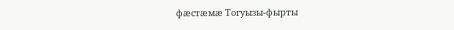фæстæмæ Тогуызы-фырты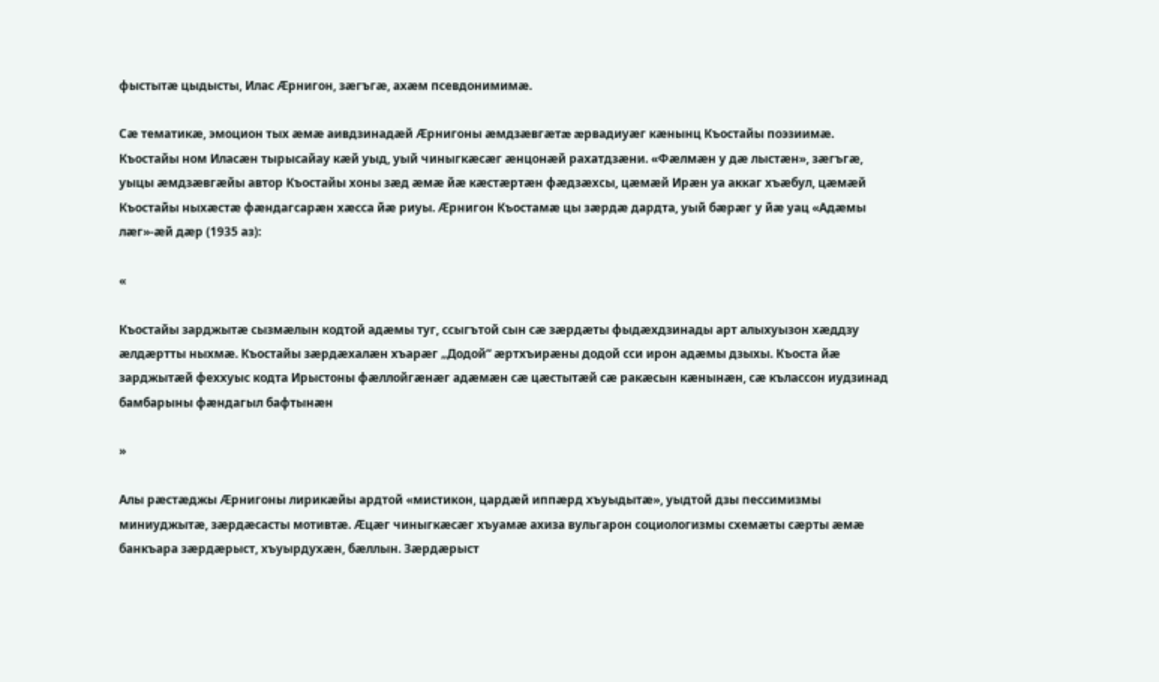фыстытæ цыдысты, Илас Æрнигон, зæгъгæ, ахæм псевдонимимæ.

Сæ тематикæ, эмоцион тых æмæ аивдзинадæй Æрнигоны æмдзæвгæтæ æрвадиуæг кæнынц Къостайы поэзиимæ. Къостайы ном Иласæн тырысайау кæй уыд, уый чиныгкæсæг æнцонæй рахатдзæни. «Фæлмæн у дæ лыстæн», зæгъгæ, уыцы æмдзæвгæйы автор Къостайы хоны зæд æмæ йæ кæстæртæн фæдзæхсы, цæмæй Ирæн уа аккаг хъæбул, цæмæй Къостайы ныхæстæ фæндагсарæн хæсса йæ риуы. Æрнигон Къостамæ цы зæрдæ дардта, уый бæрæг у йæ уац «Адæмы лæг»-æй дæр (1935 аз):

«

Къостайы зарджытæ сызмæлын кодтой адæмы туг, ссыгътой сын сæ зæрдæты фыдæхдзинады арт алыхуызон хæддзу æлдæртты ныхмæ. Къостайы зæрдæхалæн хъарæг „Додой“ æртхъирæны додой сси ирон адæмы дзыхы. Къоста йæ зарджытæй феххуыс кодта Ирыстоны фæллойгæнæг адæмæн сæ цæстытæй сæ ракæсын кæнынæн, сæ кълассон иудзинад бамбарыны фæндагыл бафтынæн

»

Алы рæстæджы Æрнигоны лирикæйы ардтой «мистикон, цардæй иппæрд хъуыдытæ», уыдтой дзы пессимизмы миниуджытæ, зæрдæсасты мотивтæ. Æцæг чиныгкæсæг хъуамæ ахиза вульгарон социологизмы схемæты сæрты æмæ банкъара зæрдæрыст, хъуырдухæн, бæллын. Зæрдæрыст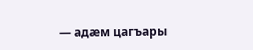— адæм цагъары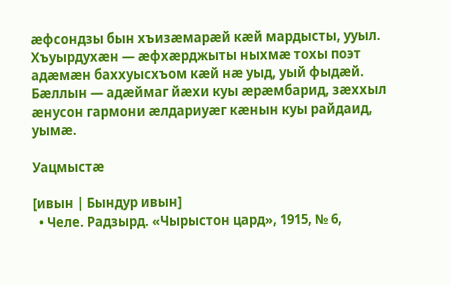æфсондзы бын хъизæмарæй кæй мардысты, ууыл. Хъуырдухæн — æфхæрджыты ныхмæ тохы поэт адæмæн баххуысхъом кæй нæ уыд, уый фыдæй. Бæллын — адæймаг йæхи куы æрæмбарид, зæххыл æнусон гармони æлдариуæг кæнын куы райдаид, уымæ.

Уацмыстæ

[ивын | Бындур ивын]
  • Челе. Радзырд. «Чырыстон цард», 1915, № 6,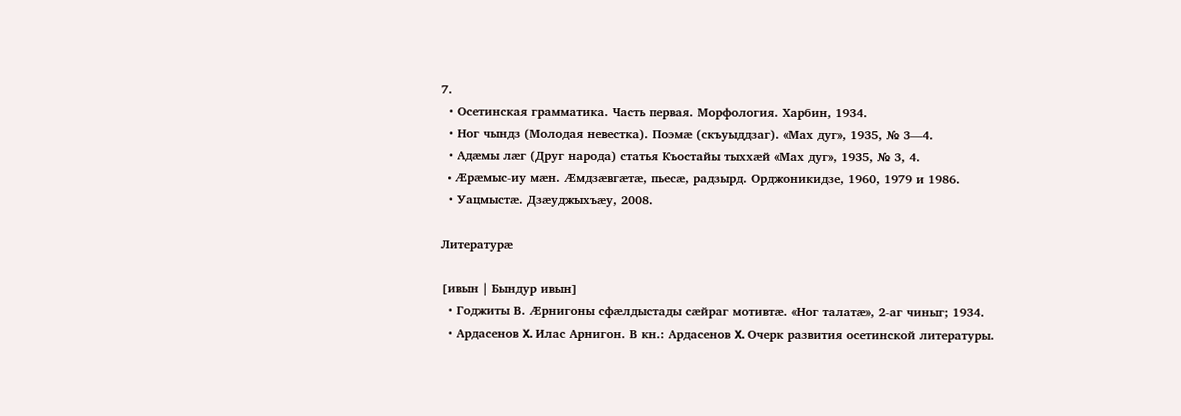7.
  • Осетинская грамматика. Часть первая. Морфология. Харбин, 1934.
  • Ног чындз (Молодая невестка). Поэмæ (скъуыддзаг). «Мах дуг», 1935, № 3—4.
  • Адæмы лæг (Друг народа) статья Къостайы тыххæй «Мах дуг», 1935, № 3, 4.
  • Æрæмыс-иу мæн. Æмдзæвгæтæ, пьесæ, радзырд. Орджоникидзе, 1960, 1979 и 1986.
  • Уацмыстæ. Дзæуджыхъæу, 2008.

Литературæ

[ивын | Бындур ивын]
  • Годжиты В. Æрнигоны сфæлдыстады сæйраг мотивтæ. «Ног талатæ», 2-аг чиныг; 1934.
  • Ардасенов X. Илас Арнигон. В кн.: Ардасенов X. Очерк развития осетинской литературы.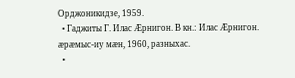Орджоникидзе, 1959.
  • Гаджиты Г. Илас Æрнигон. В кн.: Илас Æрнигон. æрæмыс-иу мæн, 1960, разныхас.
  •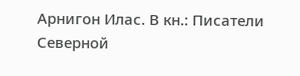Арнигон Илас. В кн.: Писатели Северной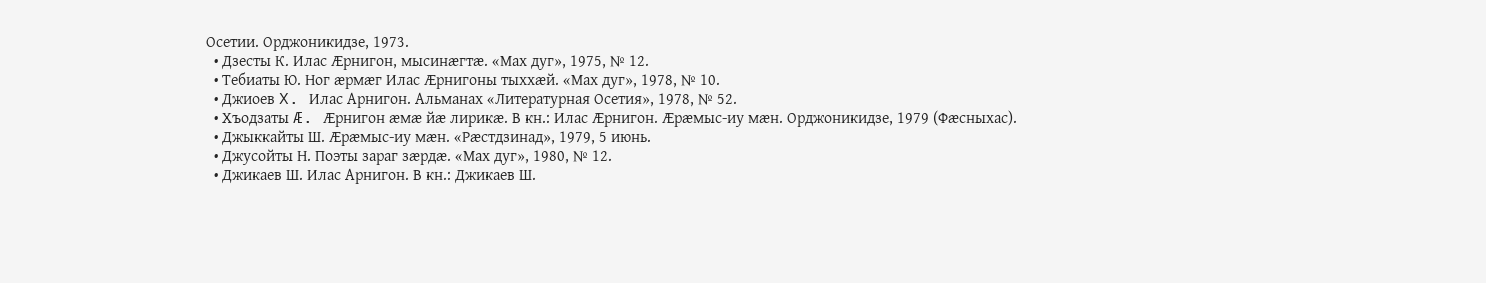Осетии. Орджоникидзе, 1973.
  • Дзесты К. Илас Æрнигон, мысинæгтæ. «Мах дуг», 1975, № 12.
  • Тебиаты Ю. Ног æрмæг Илас Æрнигоны тыххæй. «Мах дуг», 1978, № 10.
  • Джиоев X. Илас Арнигон. Альманах «Литературная Осетия», 1978, № 52.
  • Хъодзаты Æ. Æрнигон æмæ йæ лирикæ. В кн.: Илас Æрнигон. Æрæмыс-иу мæн. Орджоникидзе, 1979 (Фæсныхас).
  • Джыккайты Ш. Æрæмыс-иу мæн. «Рæстдзинад», 1979, 5 июнь.
  • Джусойты Н. Поэты зараг зæрдæ. «Мах дуг», 1980, № 12.
  • Джикаев Ш. Илас Арнигон. В кн.: Джикаев Ш.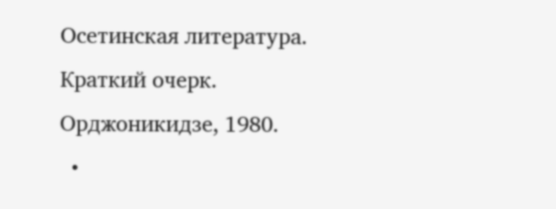Осетинская литература. Краткий очерк. Орджоникидзе, 1980.
  •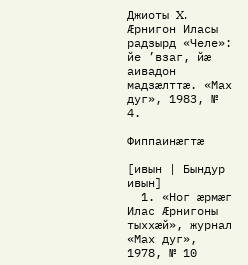Джиоты X. Æрнигон Иласы радзырд «Челе»: йе ’взаг, йæ аивадон мадзæлттæ. «Мах дуг», 1983, № 4.

Фиппаинæгтæ

[ивын | Бындур ивын]
  1. «Ног æрмæг Илас Æрнигоны тыххæй», журнал «Мах дуг», 1978, № 10